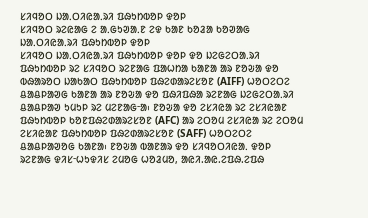ᱥᱤᱧᱚᱛ ᱡᱟᱹᱛᱤᱭᱟᱹᱨᱤ ᱯᱷᱩᱴᱵᱚᱞ ᱫᱚᱞ
ᱥᱤᱧᱚᱛ ᱨᱮᱭᱟᱜ ᱮ ᱟᱹᱜᱩᱣᱟᱹᱱ ᱮᱫ ᱠᱟᱱ ᱠᱚᱲᱟ ᱠᱚᱣᱟᱜ ᱡᱟᱹᱛᱤᱭᱟᱹᱨᱤ ᱯᱷᱩᱴᱵᱚᱞ ᱫᱚᱞ
ᱥᱤᱧᱚᱛ ᱡᱟᱹᱛᱤᱭᱟᱹᱨᱤ ᱯᱷᱩᱴᱵᱚᱞ ᱫᱚᱞ ᱫᱚ ᱡᱮᱜᱮᱛᱟᱹᱨᱤ ᱯᱷᱩᱴᱵᱚᱞ ᱨᱮ ᱥᱤᱧᱚᱛ ᱨᱮᱱᱟᱜ ᱯᱟᱦᱴᱟ ᱠᱟᱱᱟ ᱟᱨ ᱱᱚᱶᱟ ᱫᱚ ᱵᱷᱟᱨᱚᱛ ᱡᱟᱠᱟᱛ ᱯᱷᱩᱴᱵᱚᱞ ᱯᱷᱮᱰᱟᱨᱮᱥᱚᱱ (AIFF) ᱦᱚᱛᱮᱛᱮ ᱪᱟᱪᱞᱟᱣᱜ ᱠᱟᱱᱟ ᱟᱨ ᱱᱚᱶᱟ ᱫᱚ ᱯᱷᱤᱯᱷᱟ ᱨᱮᱱᱟᱜ ᱡᱮᱜᱮᱛᱟᱹᱨᱤ ᱪᱟᱪᱞᱟᱣ ᱩᱢᱩᱞ ᱨᱮ ᱢᱮᱱᱟᱜᱼᱟ᱾ ᱱᱚᱶᱟ ᱫᱚ ᱮᱥᱤᱭᱟ ᱨᱮ ᱮᱥᱤᱭᱟᱱ ᱯᱷᱩᱴᱵᱚᱞ ᱠᱚᱱᱯᱷᱮᱰᱟᱨᱮᱥᱚᱱ (AFC) ᱟᱨ ᱮᱛᱚᱢ ᱮᱥᱤᱭᱟ ᱨᱮ ᱮᱛᱚᱢ ᱮᱥᱤᱭᱟᱱ ᱯᱷᱩᱴᱵᱚᱞ ᱯᱷᱮᱰᱟᱨᱮᱥᱚᱱ (SAFF) ᱦᱚᱛᱮᱛᱮ ᱪᱟᱪᱞᱟᱣᱚᱜ ᱠᱟᱱᱟ᱾ ᱱᱚᱶᱟ ᱵᱟᱱᱟᱨ ᱫᱚ ᱥᱤᱧᱚᱛᱤᱭᱟᱹ ᱫᱚᱞ ᱨᱮᱱᱟᱜ ᱫᱤᱥᱼᱦᱩᱫᱤᱥ ᱮᱢᱚᱜ ᱦᱚᱲᱢᱚ, ᱟᱭᱤ.ᱟᱭ.ᱮᱯᱷ.ᱮᱯᱷ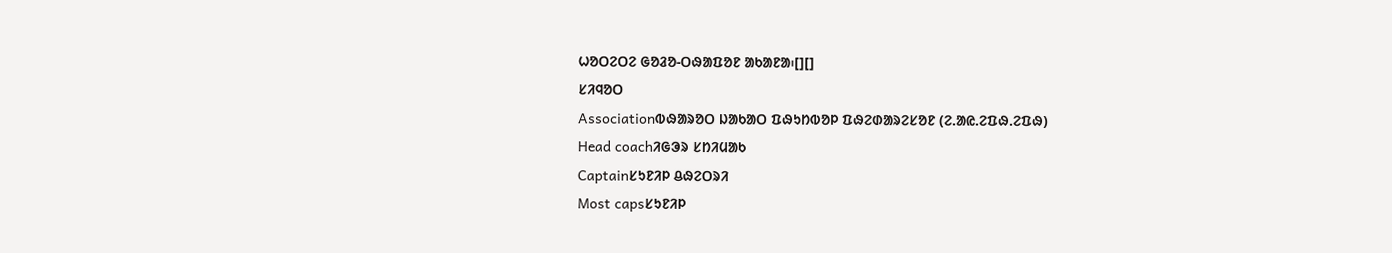ᱦᱚᱛᱮᱛᱮ ᱜᱚᱲᱚ-ᱛᱷᱟᱯᱚᱱ ᱟᱠᱟᱱᱟ᱾[][]
ᱥᱤᱧᱚᱛ
Associationᱵᱷᱟᱨᱚᱛ ᱡᱟᱠᱟᱛ ᱯᱷᱩᱴᱵᱚᱞ ᱯᱷᱮᱰᱟᱨᱮᱥᱚᱱ (ᱮ.ᱟᱭ.ᱮᱯᱷ.ᱮᱯᱷ)
Head coachᱤᱜᱳᱨ ᱥᱴᱤᱢᱟᱠ
Captainᱥᱩᱱᱤᱞ ᱪᱷᱮᱛᱨᱤ
Most capsᱥᱩᱱᱤᱞ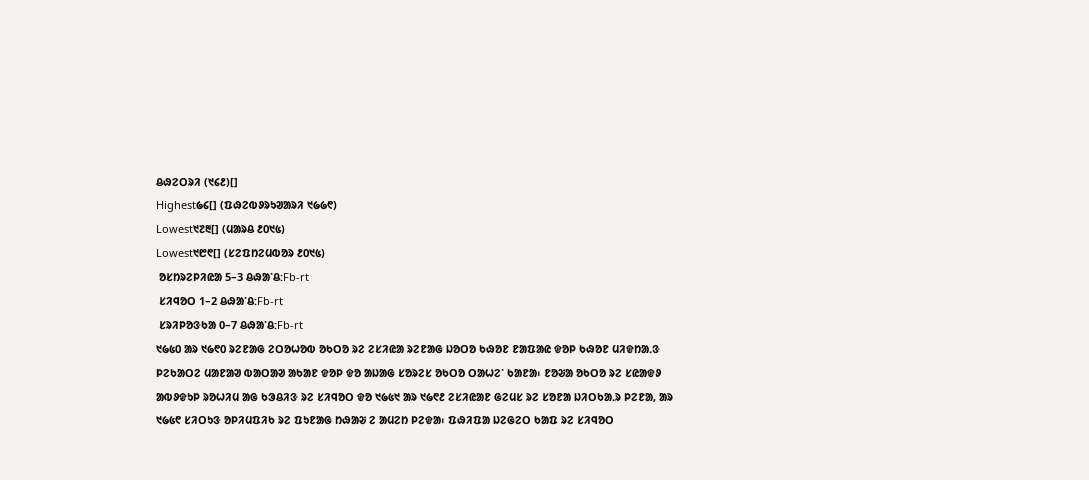ᱪᱷᱮᱛᱨᱤ (᱑᱔᱒)[]
Highest᱙᱔[] (ᱯᱷᱮᱵᱽᱨᱩᱣᱟᱨᱤ ᱑᱙᱙᱖)
Lowest᱑᱗᱓[] (ᱢᱟᱨᱪ ᱒᱐᱑᱕)
Lowest᱑᱘᱖[] (ᱥᱮᱯᱴᱮᱢᱵᱚᱨ ᱒᱐᱑᱕)
 ᱚᱥᱴᱨᱮᱞᱤᱭᱟ 5–3 ᱪᱷᱟᱸᱪ:Fb-rt
 ᱥᱤᱧᱚᱛ 1–2 ᱪᱷᱟᱸᱪ:Fb-rt
 ᱥᱨᱤᱞᱚᱝᱠᱟ 0–7 ᱪᱷᱟᱸᱪ:Fb-rt
᱑᱙᱕᱐ ᱟᱨ ᱑᱙᱖᱐ ᱨᱮᱱᱟᱜ ᱮᱛᱚᱦᱚᱵ ᱚᱠᱛᱚ ᱨᱮ ᱮᱥᱤᱭᱟ ᱨᱮᱱᱟᱜ ᱡᱚᱛᱚ ᱠᱷᱚᱱ ᱱᱟᱯᱟᱭ ᱫᱚᱞ ᱠᱷᱚᱱ ᱢᱤᱫᱴᱟᱹᱝ ᱞᱮᱠᱟᱛᱮ ᱢᱟᱱᱟᱣ ᱵᱟᱛᱟᱣ ᱟᱠᱟᱱ ᱫᱚᱞ ᱫᱚ ᱟᱡᱟᱜ ᱥᱚᱨᱮᱥ ᱚᱠᱛᱚ ᱛᱟᱦᱮᱸ ᱠᱟᱱᱟ᱾ ᱱᱚᱶᱟ ᱚᱠᱛᱚ ᱨᱮ ᱥᱭᱟᱫᱽ ᱟᱵᱽᱫᱩᱞ ᱨᱚᱦᱤᱢ ᱟᱜ ᱠᱳᱪᱤᱝ ᱨᱮ ᱥᱤᱧᱚᱛ ᱫᱚ ᱑᱙᱕᱑ ᱟᱨ ᱑᱙᱖᱒ ᱮᱥᱤᱭᱟᱱ ᱜᱮᱢᱥ ᱨᱮ ᱥᱚᱱᱟ ᱡᱤᱛᱠᱟᱹᱨ ᱞᱮᱱᱟ, ᱟᱨ ᱑᱙᱕᱖ ᱥᱤᱛᱩᱝ ᱚᱞᱤᱢᱯᱤᱠ ᱨᱮ ᱯᱩᱱᱟᱜ ᱴᱷᱟᱶ ᱮ ᱟᱢᱮᱴ ᱞᱮᱫᱟ᱾ ᱯᱷᱤᱯᱟ ᱡᱮᱜᱮᱛ ᱠᱟᱯ ᱨᱮ ᱥᱤᱧᱚᱛ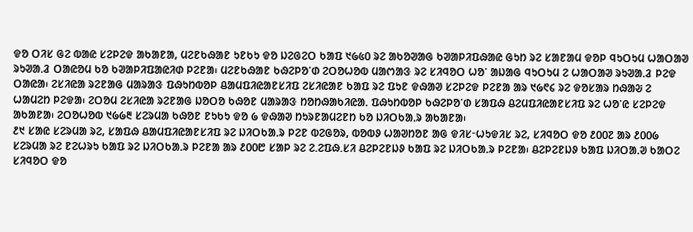ᱫᱚ ᱛᱤᱥ ᱜᱮ ᱵᱟᱭ ᱥᱮᱞᱮᱫ ᱟᱠᱟᱱᱟ, ᱢᱮᱱᱠᱷᱟᱱ ᱩᱱᱠᱩ ᱫᱚ ᱡᱮᱜᱮᱛ ᱠᱟᱯ ᱑᱙᱕᱐ ᱨᱮ ᱟᱠᱚᱣᱟᱜ ᱠᱣᱟᱞᱤᱯᱷᱟᱭ ᱜᱩᱴ ᱨᱮ ᱥᱟᱱᱟᱢ ᱫᱚᱞ ᱧᱩᱛᱩᱢ ᱦᱟᱛᱟᱣ ᱨᱩᱣᱟᱹᱲ ᱛᱟᱭᱚᱢ ᱠᱚ ᱠᱣᱟᱞᱤᱯᱟᱭᱤᱰ ᱞᱮᱱᱟ᱾ ᱢᱮᱱᱠᱷᱟᱱ ᱠᱷᱮᱞᱚᱸᱰ ᱮᱛᱚᱦᱚᱵ ᱢᱟᱬᱟᱝ ᱨᱮ ᱥᱤᱧᱚᱛ ᱦᱚᱸ ᱟᱡᱟᱜ ᱧᱩᱛᱩᱢ ᱮ ᱦᱟᱛᱟᱣ ᱨᱩᱣᱟᱹᱲ ᱞᱮᱫ ᱛᱟᱭᱟ᱾ ᱮᱥᱤᱭᱟ ᱨᱮᱱᱟᱜ ᱢᱟᱨᱟᱝ ᱯᱷᱩᱴᱵᱚᱞ ᱪᱟᱢᱯᱤᱭᱟᱱᱥᱤᱯ ᱮᱥᱤᱭᱟᱱ ᱠᱟᱯ ᱨᱮ ᱯᱩᱱ ᱫᱷᱟᱣ ᱥᱮᱞᱮᱫ ᱞᱮᱱᱟ ᱟᱨ ᱑᱙᱖᱔ ᱨᱮ ᱫᱚᱥᱟᱨ ᱴᱷᱟᱶ ᱮ ᱦᱟᱢᱮᱴ ᱞᱮᱫᱟ᱾ ᱮᱛᱚᱢ ᱮᱥᱤᱭᱟ ᱨᱮᱱᱟᱜ ᱡᱚᱛᱚ ᱠᱷᱚᱱ ᱢᱟᱨᱟᱝ ᱴᱚᱴᱷᱟᱠᱤᱭᱟᱹ ᱯᱷᱩᱴᱵᱚᱞ ᱠᱷᱮᱞᱚᱸᱰ ᱥᱟᱯᱷ ᱪᱮᱢᱯᱤᱭᱟᱱᱥᱤᱯ ᱨᱮ ᱦᱚᱸᱭ ᱥᱮᱞᱮᱫ ᱟᱠᱟᱱᱟ᱾ ᱮᱛᱚᱦᱚᱵ ᱑᱙᱙᱓ ᱥᱮᱨᱢᱟ ᱠᱷᱚᱱ ᱱᱩᱠᱩ ᱫᱚ ᱙ ᱫᱷᱟᱣ ᱴᱩᱨᱱᱟᱢᱮᱱᱴ ᱠᱚ ᱡᱤᱛᱠᱟᱹᱨ ᱟᱠᱟᱱᱟ᱾
᱒᱑ ᱥᱟᱭ ᱥᱮᱨᱢᱟ ᱨᱮ, ᱥᱟᱯᱷ ᱪᱟᱢᱯᱤᱭᱟᱱᱥᱤᱯ ᱨᱮ ᱡᱤᱛᱠᱟᱹᱨ ᱞᱮᱱ ᱵᱮᱜᱚᱨ, ᱵᱚᱵᱽ ᱦᱟᱣᱴᱚᱱ ᱟᱜ ᱫᱤᱥᱼᱦᱩᱫᱤᱥ ᱨᱮ, ᱥᱤᱧᱚᱛ ᱫᱚ ᱒᱐᱐᱗ ᱟᱨ ᱒᱐᱐᱙ ᱥᱮᱨᱢᱟ ᱨᱮ ᱱᱮᱦᱨᱩ ᱠᱟᱯ ᱨᱮ ᱡᱤᱛᱠᱟᱹᱨ ᱞᱮᱱᱟ ᱟᱨ ᱒᱐᱐᱘ ᱥᱟᱞ ᱨᱮ ᱮ.ᱮᱯᱷ.ᱥᱤ ᱪᱮᱞᱮᱱᱡᱽ ᱠᱟᱯ ᱨᱮ ᱡᱤᱛᱠᱟᱹᱨ ᱞᱮᱱᱟ᱾ ᱪᱮᱞᱮᱱᱡᱽ ᱠᱟᱯ ᱡᱤᱛᱟᱹᱣ ᱠᱟᱛᱮ ᱥᱤᱧᱚᱛ ᱫᱚ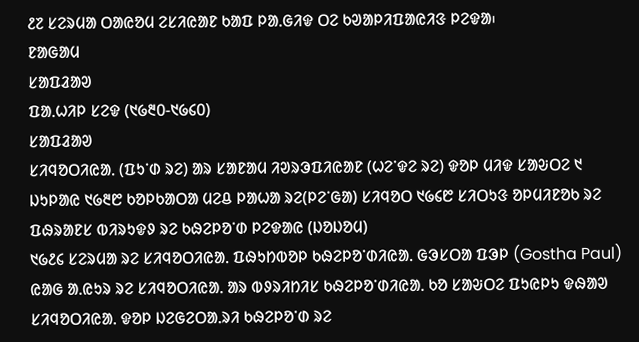᱒᱗ ᱥᱮᱨᱢᱟ ᱛᱟᱭᱚᱢ ᱮᱥᱤᱭᱟᱱ ᱠᱟᱯ ᱞᱟᱹᱜᱤᱫ ᱛᱮ ᱠᱣᱟᱞᱤᱯᱟᱭᱤᱝ ᱞᱮᱫᱟ᱾
ᱱᱟᱜᱟᱢ
ᱥᱟᱯᱲᱟᱣ
ᱯᱟᱹᱦᱤᱞ ᱥᱮᱫ (᱑᱙᱓᱐-᱑᱙᱔᱐)
ᱥᱟᱯᱲᱟᱣ
ᱥᱤᱧᱚᱛᱤᱭᱟᱹ (ᱯᱩᱸᱰ ᱨᱮ) ᱟᱨ ᱥᱟᱱᱟᱢ ᱤᱣᱨᱳᱯᱤᱭᱟᱱ (ᱦᱮᱸᱫᱮ ᱨᱮ) ᱫᱚᱞ ᱢᱤᱫ ᱥᱟᱶᱛᱮ ᱑ ᱡᱩᱞᱟᱭ ᱑᱙᱓᱘ ᱠᱚᱞᱠᱟᱛᱟ ᱢᱮᱪ ᱞᱟᱦᱟ ᱨᱮ(ᱞᱮᱸᱜᱟ) ᱥᱤᱧᱚᱛ ᱑᱙᱔᱘ ᱥᱤᱛᱩᱝ ᱚᱞᱢᱤᱱᱚᱠ ᱨᱮ ᱯᱷᱨᱟᱱᱥ ᱵᱤᱨᱩᱫᱽ ᱨᱮ ᱠᱷᱮᱞᱚᱸᱰ ᱞᱮᱫᱟᱭ (ᱡᱚᱡᱚᱢ)
᱑᱙᱒᱔ ᱥᱮᱨᱢᱟ ᱨᱮ ᱥᱤᱧᱚᱛᱤᱭᱟᱹ ᱯᱷᱩᱴᱵᱚᱞ ᱠᱷᱮᱞᱚᱸᱰᱤᱭᱟᱹ ᱜᱳᱥᱛᱟ ᱯᱳᱞ (Gostha Paul) ᱭᱟᱜ ᱟᱹᱭᱩᱨ ᱨᱮ ᱥᱤᱧᱚᱛᱤᱭᱟᱹ ᱟᱨ ᱵᱽᱨᱤᱴᱤᱥ ᱠᱷᱮᱞᱚᱸᱰᱤᱭᱟᱹ ᱠᱚ ᱥᱟᱶᱛᱮ ᱯᱩᱭᱞᱩ ᱫᱷᱟᱣ ᱥᱤᱧᱚᱛᱤᱭᱟᱹ ᱫᱚᱞ ᱡᱮᱜᱮᱛᱟᱹᱨᱤ ᱠᱷᱮᱞᱚᱸᱰ ᱨᱮ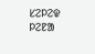ᱥᱮᱞᱮᱫ ᱞᱮᱱᱟ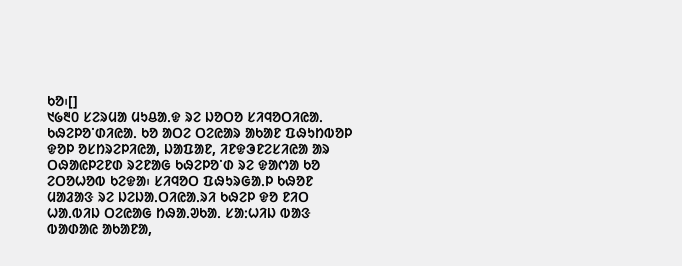ᱠᱚ᱾[]
᱑᱙᱓᱐ ᱥᱮᱨᱢᱟ ᱢᱩᱪᱟᱹᱫ ᱨᱮ ᱡᱚᱛᱚ ᱥᱤᱧᱚᱛᱤᱭᱟᱹ ᱠᱷᱮᱞᱚᱸᱰᱤᱭᱟᱹ ᱠᱚ ᱟᱛᱮ ᱛᱮᱭᱟᱨ ᱟᱠᱟᱱ ᱯᱷᱩᱴᱵᱚᱞ ᱫᱚᱞ ᱚᱥᱴᱨᱮᱞᱤᱭᱟ, ᱡᱟᱯᱟᱱ, ᱤᱱᱫᱳᱱᱮᱥᱤᱭᱟ ᱟᱨ ᱛᱷᱟᱭᱞᱮᱱᱰ ᱨᱮᱱᱟᱜ ᱠᱷᱮᱞᱚᱸᱰ ᱨᱮ ᱫᱟᱬᱟ ᱠᱚ ᱮᱛᱚᱦᱚᱵ ᱠᱮᱫᱟ᱾ ᱥᱤᱧᱚᱛ ᱯᱷᱩᱨᱜᱟᱹᱞ ᱠᱷᱚᱱ ᱢᱟᱲᱟᱝ ᱨᱮ ᱡᱮᱡᱟᱹᱛᱤᱭᱟᱹᱨᱤ ᱠᱷᱮᱞ ᱫᱚ ᱱᱤᱛ ᱦᱟᱹᱵᱤᱡ ᱛᱮᱭᱟᱜ ᱴᱷᱟᱹᱣᱠᱟᱹ ᱥᱟᱺᱦᱤᱡ ᱵᱟᱝ ᱵᱟᱰᱟᱭ ᱟᱠᱟᱱᱟ,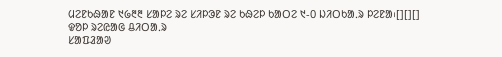ᱢᱮᱱᱠᱷᱟᱱ ᱑᱙᱓᱓ ᱥᱟᱞᱮ ᱨᱮ ᱥᱤᱞᱳᱱ ᱨᱮ ᱠᱷᱮᱞ ᱠᱟᱛᱮ ᱑-᱐ ᱡᱤᱛᱠᱟᱹᱨ ᱞᱮᱱᱟ᱾[][][]
ᱫᱚᱞ ᱨᱮᱭᱟᱜ ᱪᱤᱛᱟᱹᱨ
ᱥᱟᱯᱲᱟᱣ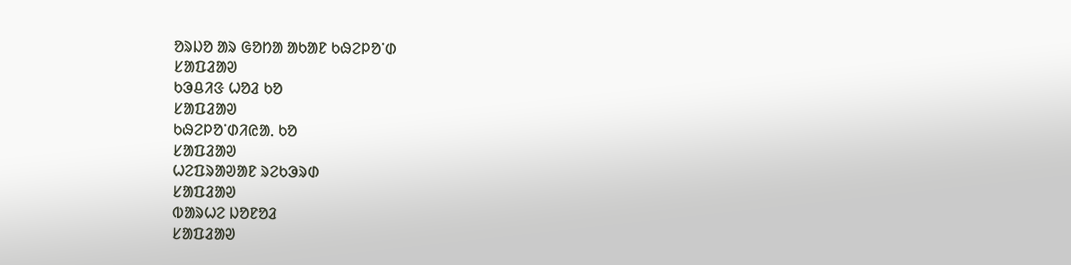ᱚᱨᱡᱚ ᱟᱨ ᱜᱚᱴᱟ ᱟᱠᱟᱱ ᱠᱷᱮᱞᱚᱸᱰ
ᱥᱟᱯᱲᱟᱣ
ᱠᱳᱪᱤᱝ ᱦᱚᱲ ᱠᱚ
ᱥᱟᱯᱲᱟᱣ
ᱠᱷᱮᱞᱚᱸᱰᱤᱭᱟᱹ ᱠᱚ
ᱥᱟᱯᱲᱟᱣ
ᱦᱮᱯᱨᱟᱣᱟᱱ ᱨᱮᱠᱳᱨᱰ
ᱥᱟᱯᱲᱟᱣ
ᱵᱟᱨᱦᱮ ᱡᱚᱱᱚᱲ
ᱥᱟᱯᱲᱟᱣ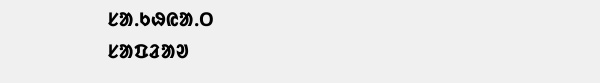ᱥᱟᱹᱠᱷᱭᱟᱹᱛ
ᱥᱟᱯᱲᱟᱣ